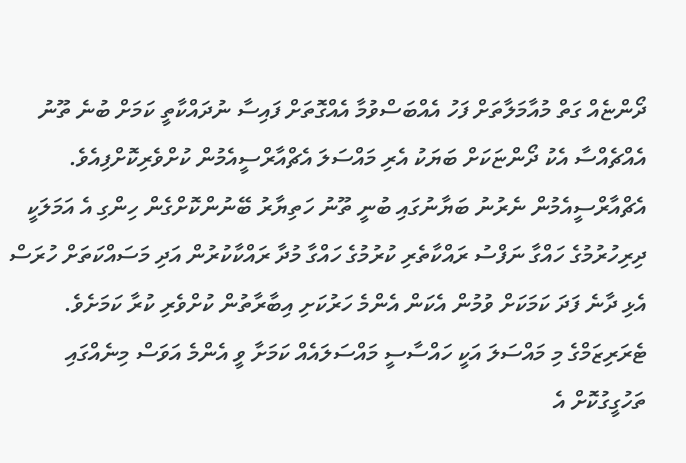ދޯންޏެއް ގަތް މުއާމަލާތަށް ފަހު އެއްބަސްވުމާ އެއްގޮތަށް ފައިސާ ނުދައްކާތީ ކަމަށް ބުނެ ތޫނު އެއްޗެއްސާ އެކު ދޯންޏަކަށް ބަޔަކު އެރި މައްސަލަ އެޗްއާރްސީއެމުން ކުށްވެރިކޮށްފިއެވެ.
އެޗްއާރްސީއެމުން ނެރުނު ބަޔާނުގައި ބުނީ ތޫނު ހަތިޔާރު ބޭނުންކޮށްގެން ހިންގި އެ އަމަލަކީ ދިރިހުރުމުގެ ހައްގާ ނަފްސު ރައްކާތެރި ކުރުމުގެ ހައްގާ މުދާ ރައްކާކުރުން އަދި މަސައްކަތަށް ހުރަސް އެޅި ދާނެ ފަދަ ކަމަކަށް ވުމުން އެކަން އެންމެ ހަރުކަށި އިބާރާތުން ކުށްވެރި ކުރާ ކަމަށެވެ.
ޓެރަރިޒަމްގެ މި މައްސަލަ އަކީ ހައްސާސީ މައްސަލައެއް ކަމަށާ ވީ އެންމެ އަވަސް މިނެއްގައި ތަހުގީގުކޮށް އެ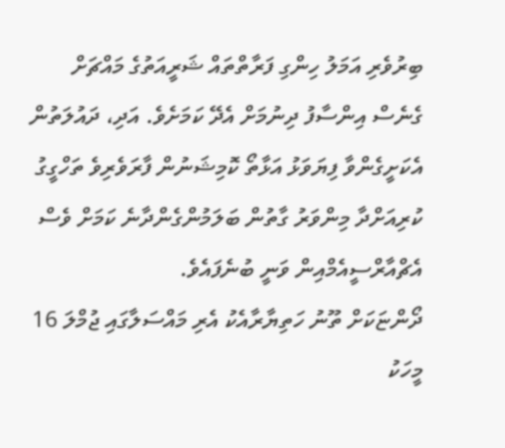ބިރުވެރި އަމަލު ހިންގި ފަރާތްތައް ޝަރީއަތުގެ މައްޗަށް ގެނެސް އިންސާފު ދިނުމަށް އެދޭ ކަމަށެވެ. އަދި، ދައުލަތުން އެކަށީގެންވާ ފިޔަވަޅު އަޅާތޯ ކޮމިޝަނުން ފާރަވެރިވެ ތަހްގީގު ކުރިއަށްދާ މިންވަރު ގާތުން ބަލަމުންގެންދާނެ ކަމަށް ވެސް އެޗްއާރްސީއެމްއިން ވަނީ ބުނެފައެވެ.
ދޯންޏަކަށް ތޫނު ހަތިޔާރާއެކު އެރި މައްސަލާގައި ޖުމްލަ 16 މީހަކު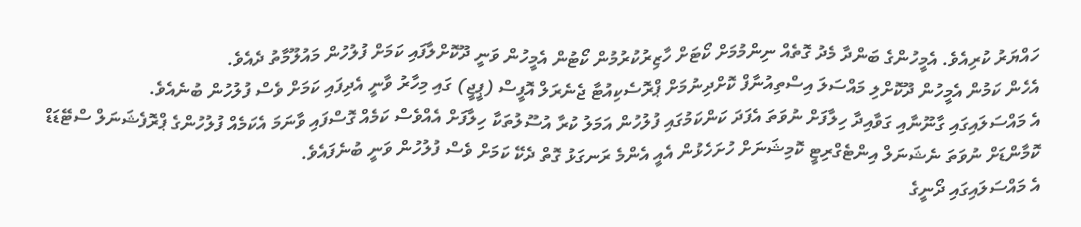ހައްޔަރު ކުރިއެވެ. އެމީހުންގެ ބަންދާ މެދު ގޮތެއް ނިންމުމަށް ކޯޓަށް ހާޒިރުކުރުމުން ކޯޓުން އެމީހުން ވަނީ ދޫކޮށްލާފައި ކަމަށް ފުލުހުން މައުލޫމާތު ދެއެވެ.
އެހެން ކަމުން އެމީހުން ދޫކޮށްލި މައްސަލަ އިސްތިއުނާފް ކޮށްދިނުމަށް ޕްރޮސެކިއުޓާ ޖެނެރަލް އޮފީސް (ޕީޖީ) ގައި މިހާރު ވާނީ އެދިފައި ކަމަށް ވެސް ފުލުހުން ބުނެއެވެ.
އެ މައްސަލައިގައި ގާނޫނާއި ގަވާއިދާ ހިލާފަށް ނުވަތަ އެފަދަ ކަންކަމުގައި ފުލުހުން އަމަލު ކުރާ އުސޫލުތަކާ ހިލާފަށް އެއްވެސް ކަމެއް ގޮސްފައި ވާނަމަ އެކަމެއް ފުލުހުންގެ ޕްރޮފެޝަނަލް ސްޓޭޑަޑް ކޮމާންޑަށް ނުވަތަ ނެޝަނަލް އިންޓެގްރިޓީ ކޮމިޝަނަށް ހުށަހެޅުން އެއީ އެންމެ ރަނގަޅު ގޮތް ދެކޭ ކަމަށް ވެސް ފުލުހުން ވަނީ ބުނެފައެވެ.
އެ މައްސަލައިގައި ދޯނީގެ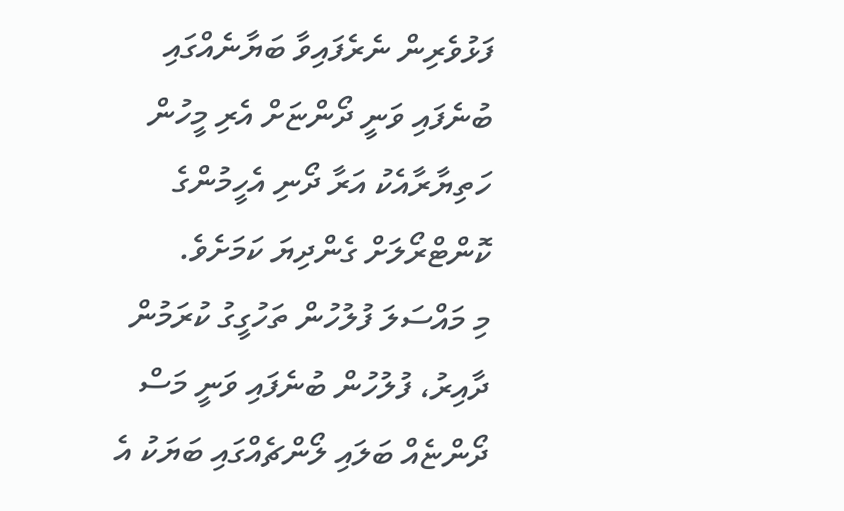ފަޅުވެރިން ނެރެފައިވާ ބަޔާނެއްގައި ބުނެފައި ވަނީ ދޯންޏަށް އެރި މީހުން ހަތިޔާރާއެކު އަރާ ދޯނި އެހީމުންގެ ކޮންޓްރޯލަށް ގެންދިޔަ ކަމަށެވެ.
މި މައްސަލަ ފުލުހުން ތަހުގީގު ކުރަމުން ދާއިރު، ފުލުހުން ބުނެފައި ވަނީ މަސް ދޯންޏެއް ބަލައި ލޯންޗެއްގައި ބަޔަކު އެ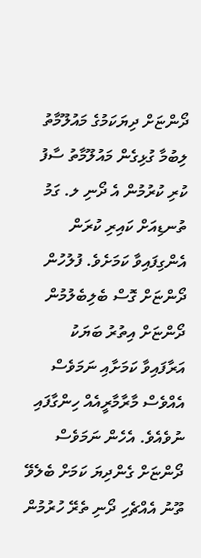ދޯންޏަށް ދިޔަކަމުގެ މައުލޫމާތު ލިބުމާ ގުޅިގެން މައުލޫމާތު ސާފު ކުރި ކުރުމުން އެ ދޯނި ލ. ގަމު ތުނޑިއަށް ކައިރި ކުރަން އެންގިފައިވާ ކަމަށެވެ. ފުލުހުން ދޯންޏަށް ގޮސް ބެލިބެލުމުން ދޯންޏަށް އިތުރު ބަޔަކު އަރާފައިވާ ކަމަށާއި ނަމަވެސް އެއްވެސް މާރާމާރީއެއް ހިންގާފައި ނުވެއެވެ. އެހެން ނަމަވެސް ދޯންޏަށް ގެންދިޔަ ކަމަށް ބެލެވޭ ތޫނު އެއްޗެހި ދޯނި ތެރޭ ހުރުމުން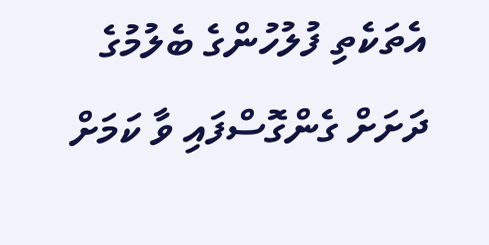އެތަކެތި ފުލުހުންގެ ބެލުމުގެ ދަށަށް ގެންގޮސްފައި ވާ ކަމަށް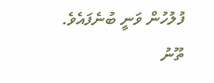ފުލުހުން ވަނީ ބުނެފައެވެ.
ތޫނު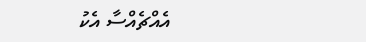އެއްޗެއްސާ އެކު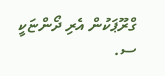ގްރޫޕަކުން އެރި ދޯންޏަކީ ސ.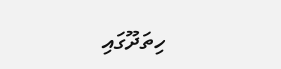ހިތަދޫގައި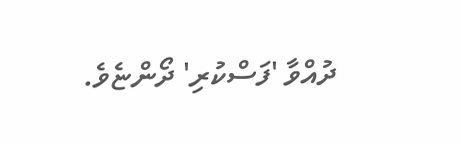ދުއްވާ 'ފަސްކުރި' ދޯންޏެވެ.